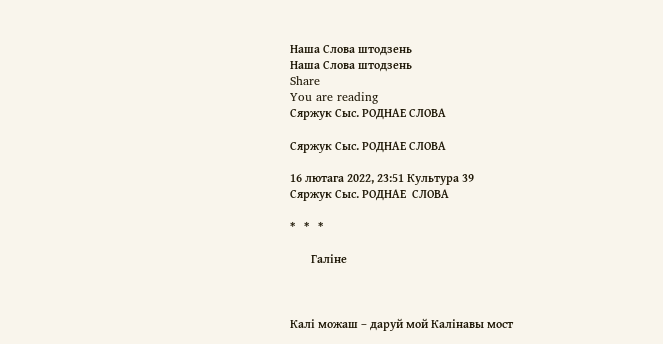Наша Слова штодзень
Наша Слова штодзень
Share
You are reading
Сяржук Сыс. РОДНАЕ СЛОВА

Сяржук Сыс. РОДНАЕ СЛОВА

16 лютага 2022, 23:51 Культура 39
Сяржук Сыс. РОДНАЕ  СЛОВА

*   *   *

       Галіне



Калі можаш – даруй мой Калінавы мост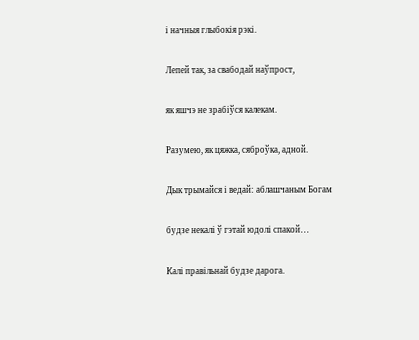і начныя глыбокія рэкі.

Лепей так, за свабодай наўпрост,

як яшчэ не зрабіўся калекам.

Разумею, як цяжка, сяброўка, адной.

Дык трымайся і ведай: аблашчаным Богам

будзе некалі ў гэтай юдолі спакой…

Калі правільнай будзе дарога.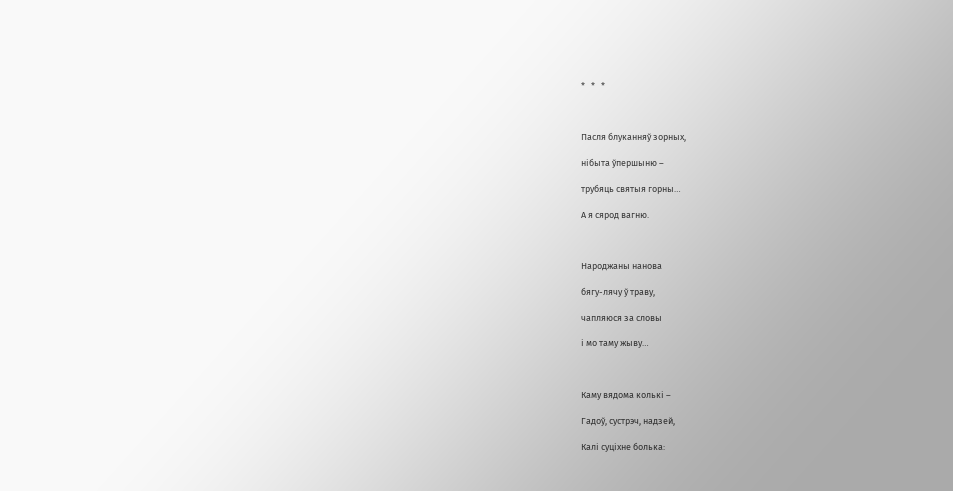*   *   *



Пасля блуканняў зорных,

нібыта ўпершыню –

трубяць святыя горны…

А я сярод вагню.



Народжаны нанова

бягу-лячу ў траву,

чапляюся за словы

і мо таму жыву…



Каму вядома колькі –

Гадоў, сустрэч, надзей,

Калі суціхне болька: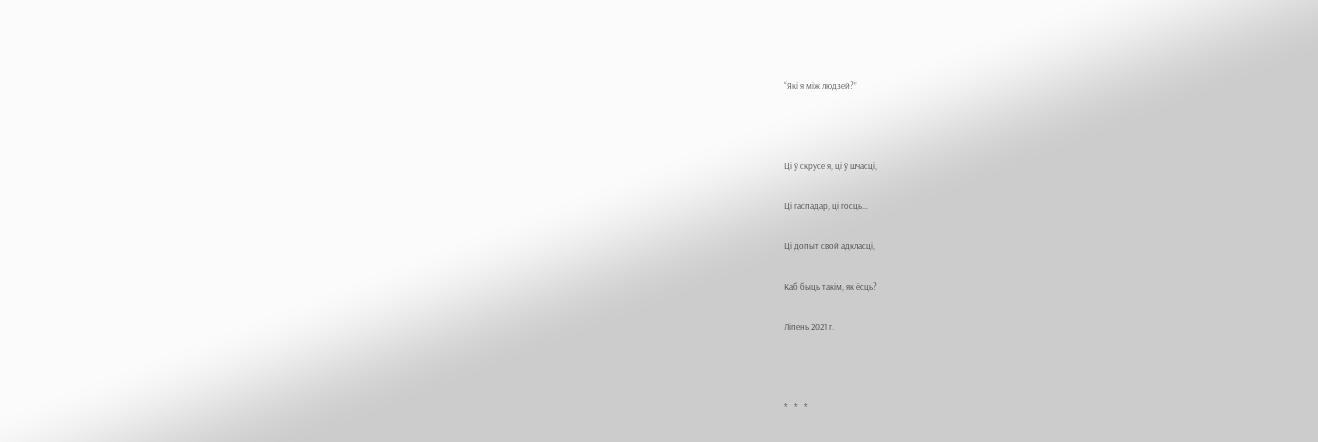“Які я між людзей?”



Ці ў скрусе я, ці ў шчасці,

Ці гаспадар, ці госць…

Ці допыт свой адкласці,

Каб быць такім, як ёсць?

Ліпень 2021 г.



*   *   *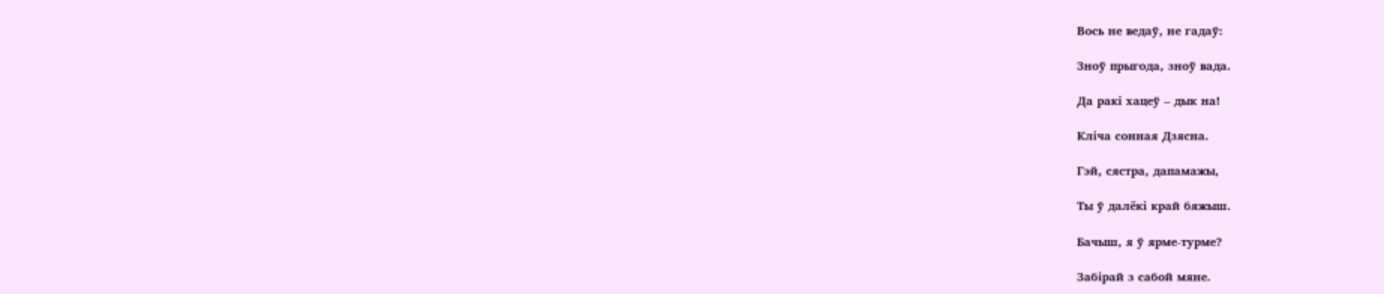Вось не ведаў, не гадаў:

Зноў прыгода, зноў вада.

Да ракі хацеў – дык на!

Кліча сонная Дзясна.

Гэй, сястра, дапамажы,

Ты ў далёкі край бяжыш.

Бачыш, я ў ярме-турме?

Забірай з сабой мяне.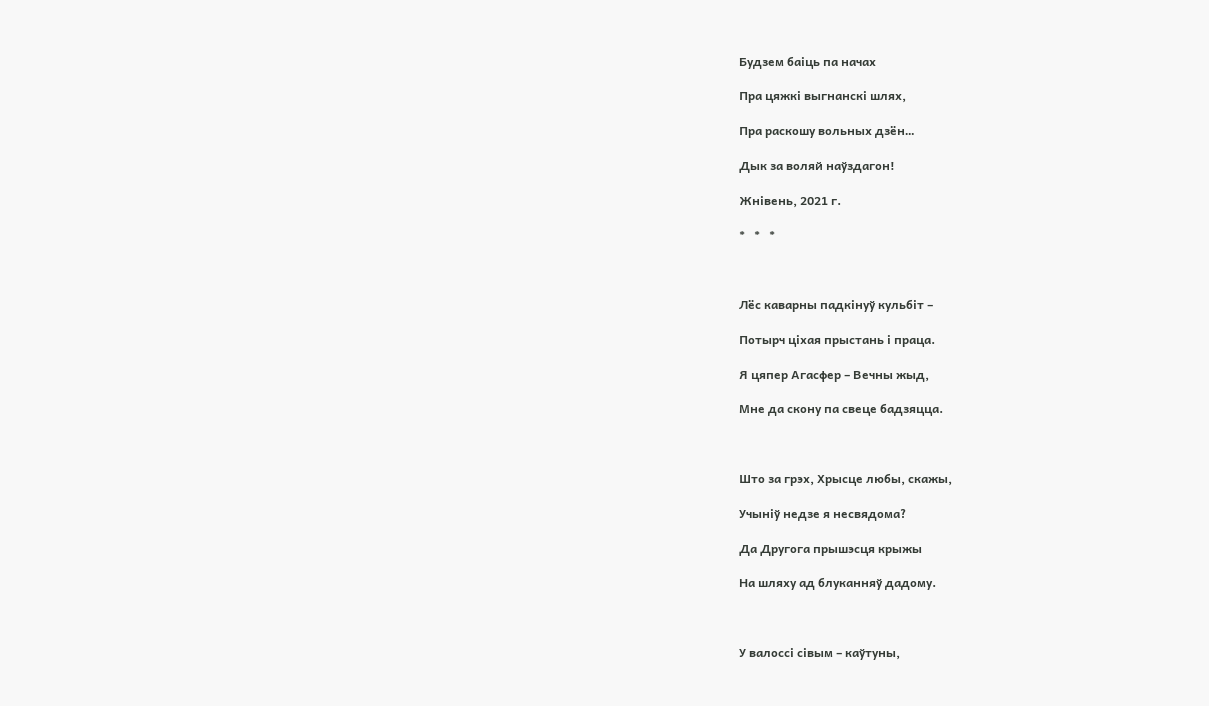Будзем баіць па начах

Пра цяжкі выгнанскі шлях,

Пра раскошу вольных дзён…

Дык за воляй наўздагон!

Жнівень, 2021 г.

*   *   *



Лёс каварны падкінуў кульбіт –

Потырч ціхая прыстань і праца.

Я цяпер Агасфер – Вечны жыд,

Мне да скону па свеце бадзяцца.



Што за грэх, Хрысце любы, скажы,

Учыніў недзе я несвядома?

Да Другога прышэсця крыжы

На шляху ад блуканняў дадому.



У валоссі сівым – каўтуны,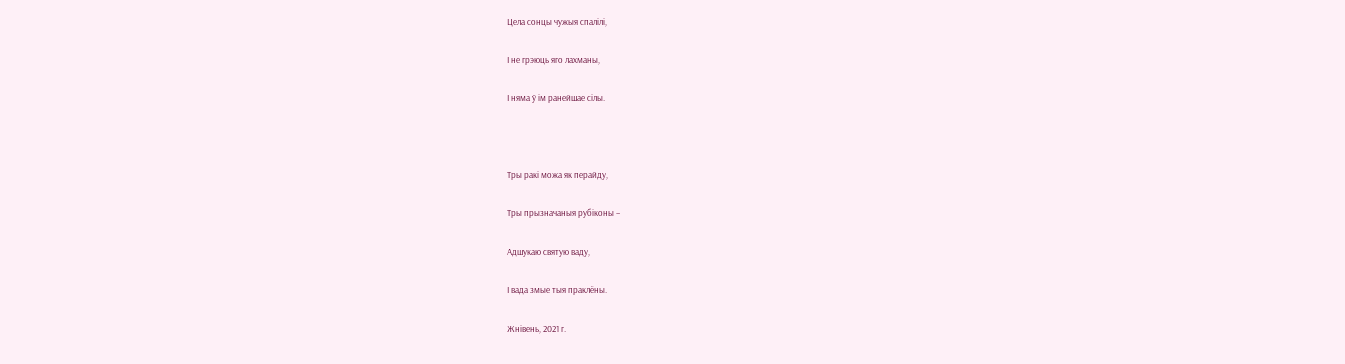Цела сонцы чужыя спалілі,

І не грэюць яго лахманы,

І няма ў ім ранейшае сілы.



Тры ракі можа як перайду,

Тры прызначаныя рубіконы –

Адшукаю святую ваду,

І вада змые тыя праклёны.

Жнівень, 2021 г.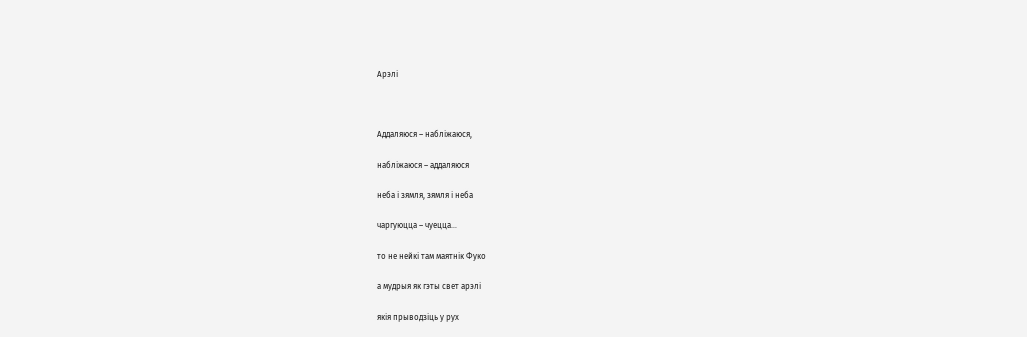Арэлі



Аддаляюся – набліжаюся,

набліжаюся – аддаляюся

неба і зямля, зямля і неба

чаргуюцца – чуецца…

то не нейкі там маятнік Фуко

а мудрыя як гэты свет арэлі

якія прыводзіць у рух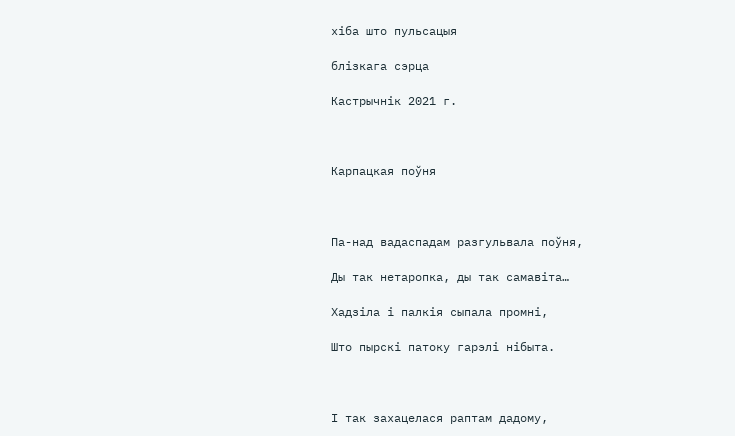хіба што пульсацыя

блізкага сэрца

Кастрычнік 2021 г.



Карпацкая поўня



Па-над вадаспадам разгульвала поўня,

Ды так нетаропка, ды так самавіта…

Хадзіла і палкія сыпала промні,

Што пырскі патоку гарэлі нібыта.



І так захацелася раптам дадому,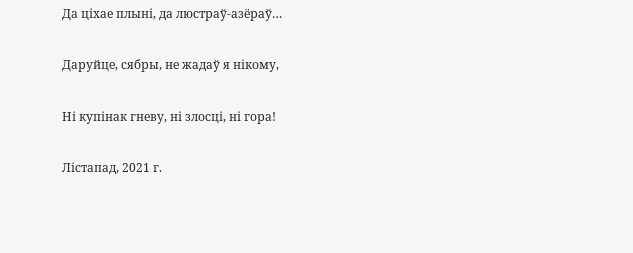Да ціхае плыні, да люстраў-азёраў…

Даруйце, сябры, не жадаў я нікому,

Ні купінак гневу, ні злосці, ні гора!

Лістапад, 2021 г.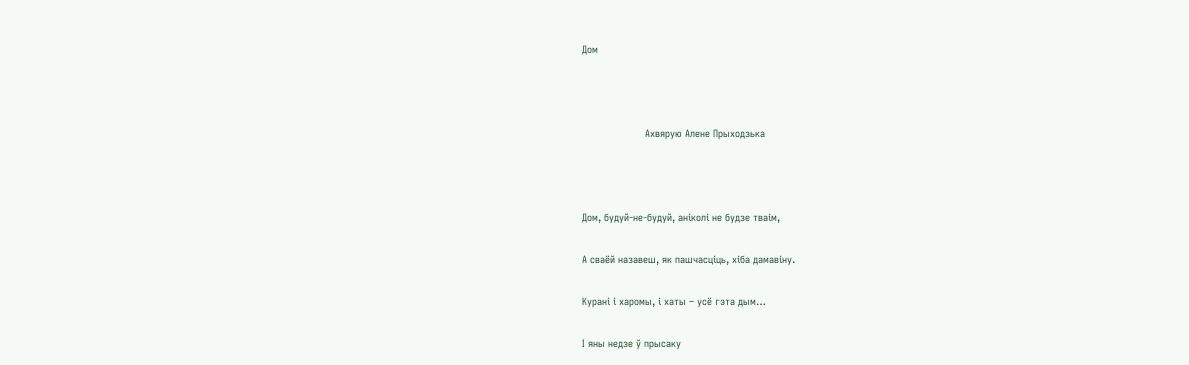Дом



                     Ахвярую Алене Прыходзька



Дом, будуй-не-будуй, аніколі не будзе тваім,

А сваёй назавеш, як пашчасціць, хіба дамавіну.

Курані і харомы, і хаты – усё гэта дым…

І яны недзе ў прысаку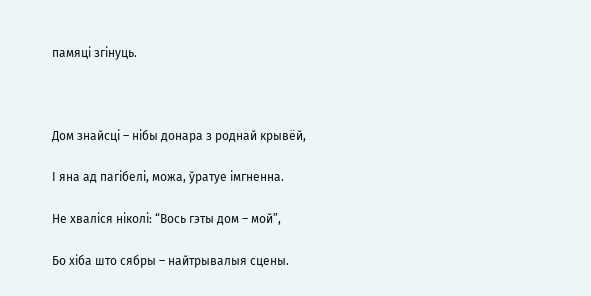памяці згінуць.



Дом знайсці – нібы донара з роднай крывёй,

І яна ад пагібелі, можа, ўратуе імгненна.

Не хваліся ніколі: “Вось гэты дом – мой”,

Бо хіба што сябры – найтрывалыя сцены.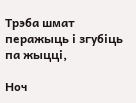Трэба шмат перажыць і згубіць па жыцці,

Ноч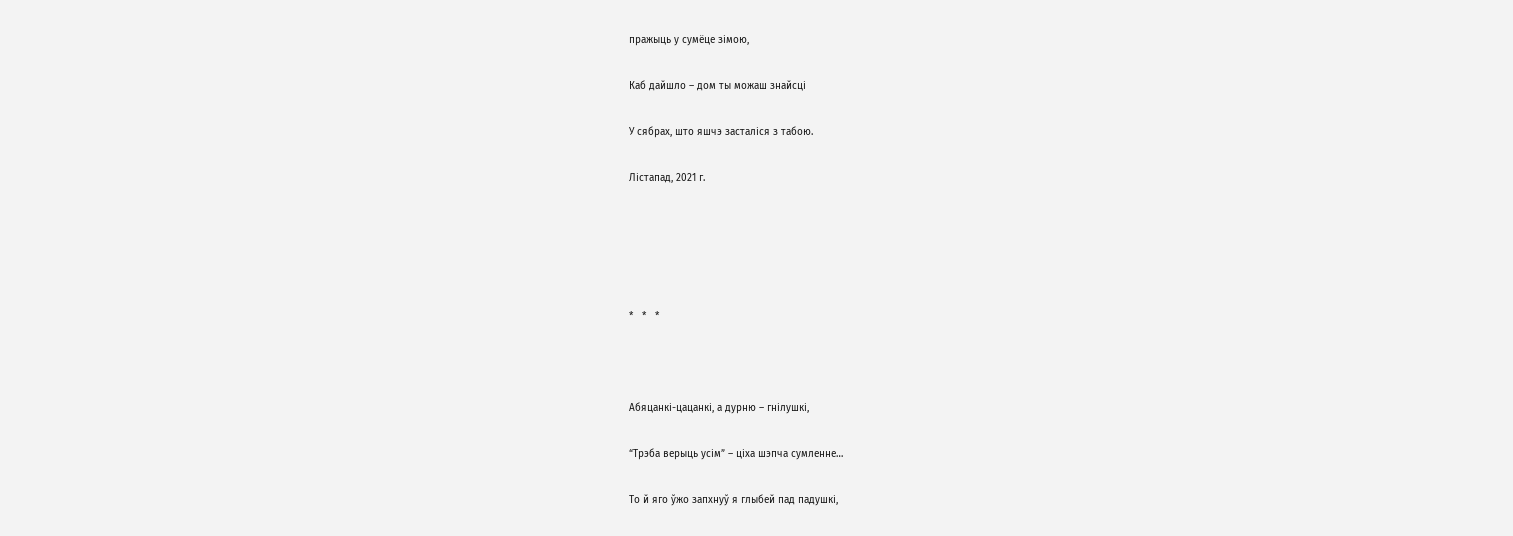пражыць у сумёце зімою,

Каб дайшло – дом ты можаш знайсці

У сябрах, што яшчэ засталіся з табою.

Лістапад, 2021 г.





*   *   *



Абяцанкі-цацанкі, а дурню – гнілушкі,

“Трэба верыць усім” – ціха шэпча сумленне…

То й яго ўжо запхнуў я глыбей пад падушкі,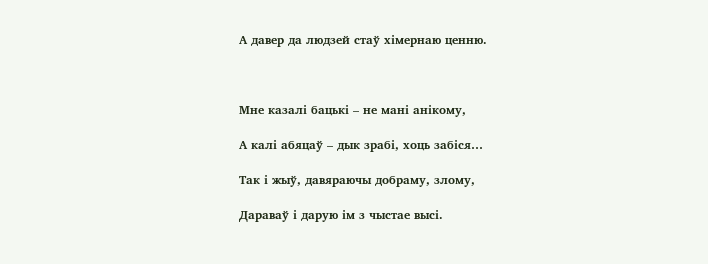А давер да людзей стаў хімернаю ценню.



Мне казалі бацькі – не мані анікому,

А калі абяцаў – дык зрабі, хоць забіся…

Так і жыў, давяраючы добраму, злому,

Дараваў і дарую ім з чыстае высі.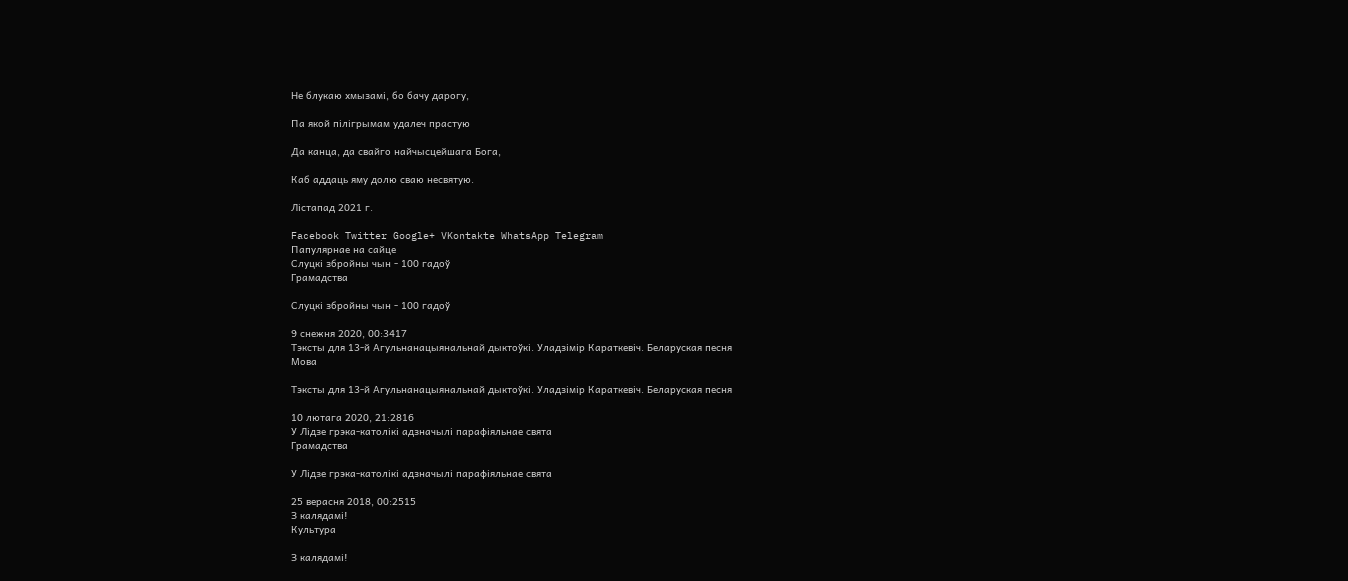Не блукаю хмызамі, бо бачу дарогу,

Па якой пілігрымам удалеч прастую

Да канца, да свайго найчысцейшага Бога,

Каб аддаць яму долю сваю несвятую.

Лістапад 2021 г.

Facebook Twitter Google+ VKontakte WhatsApp Telegram
Папулярнае на сайце
Слуцкі збройны чын - 100 гадоў
Грамадства

Слуцкі збройны чын - 100 гадоў

9 снежня 2020, 00:3417
Тэксты для 13-й Агульнанацыянальнай дыктоўкі. Уладзімір Караткевіч. Беларуская песня
Мова

Тэксты для 13-й Агульнанацыянальнай дыктоўкі. Уладзімір Караткевіч. Беларуская песня

10 лютага 2020, 21:2816
У Лідзе грэка-католікі адзначылі парафіяльнае свята
Грамадства

У Лідзе грэка-католікі адзначылі парафіяльнае свята

25 верасня 2018, 00:2515
З калядамі!
Культура

З калядамі!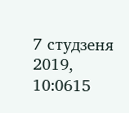7 студзеня 2019, 10:0615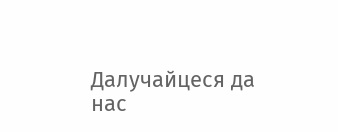Далучайцеся да нас